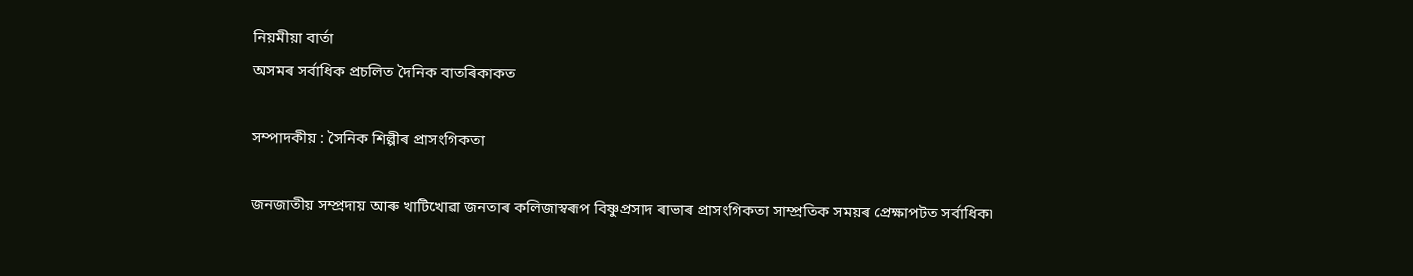নিয়মীয়া বাৰ্তা
অসমৰ সৰ্বাধিক প্ৰচলিত দৈনিক বাতৰিকাকত

সম্পাদকীয় : সৈনিক শিল্পীৰ প্রাসংগিকতা

জনজাতীয় সম্প্রদায় আৰু খাটিখোৱা জনতাৰ কলিজাস্বৰূপ বিষ্ণুপ্রসাদ ৰাভাৰ প্রাসংগিকতা সাম্প্রতিক সময়ৰ প্রেক্ষাপটত সর্বাধিক৷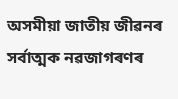অসমীয়া জাতীয় জীৱনৰ সর্বাত্মক নৱজাগৰণৰ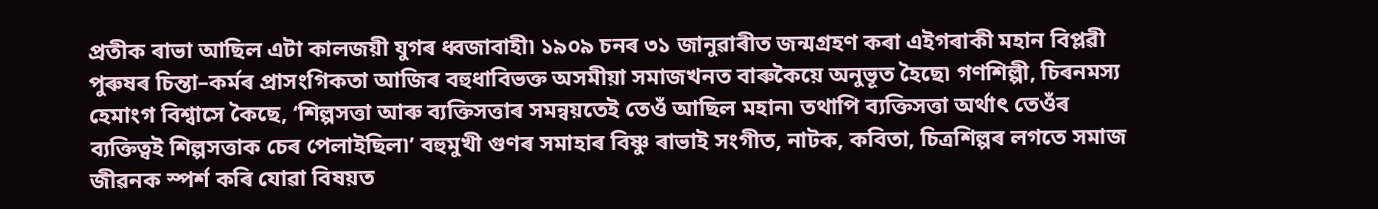প্রতীক ৰাভা আছিল এটা কালজয়ী যুগৰ ধ্বজাবাহী৷ ১৯০৯ চনৰ ৩১ জানুৱাৰীত জন্মগ্রহণ কৰা এইগৰাকী মহান বিপ্লৱী পুৰুষৰ চিন্তা–কর্মৰ প্রাসংগিকতা আজিৰ বহুধাবিভক্ত অসমীয়া সমাজখনত বাৰুকৈয়ে অনুভূত হৈছে৷ গণশিল্পী, চিৰনমস্য হেমাংগ বিশ্বাসে কৈছে, ‘শিল্পসত্তা আৰু ব্যক্তিসত্তাৰ সমন্বয়তেই তেওঁ আছিল মহান৷ তথাপি ব্যক্তিসত্তা অর্থাৎ তেওঁৰ ব্যক্তিত্বই শিল্পসত্তাক চেৰ পেলাইছিল৷’ বহুমুখী গুণৰ সমাহাৰ বিষ্ণু ৰাভাই সংগীত, নাটক, কবিতা, চিত্রশিল্পৰ লগতে সমাজ জীৱনক স্পর্শ কৰি যোৱা বিষয়ত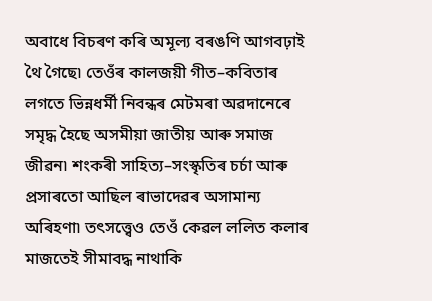অবাধে বিচৰণ কৰি অমূল্য বৰঙণি আগবঢ়াই থৈ গৈছে৷ তেওঁৰ কালজয়ী গীত–কবিতাৰ লগতে ভিন্নধর্মী নিবন্ধৰ মেটমৰা অৱদানেৰে সমৃদ্ধ হৈছে অসমীয়া জাতীয় আৰু সমাজ জীৱন৷ শংকৰী সাহিত্য–সংস্কৃতিৰ চর্চা আৰু প্রসাৰতো আছিল ৰাভাদেৱৰ অসামান্য অৰিহণা৷ তৎসত্ত্বেও তেওঁ কেৱল ললিত কলাৰ মাজতেই সীমাবদ্ধ নাথাকি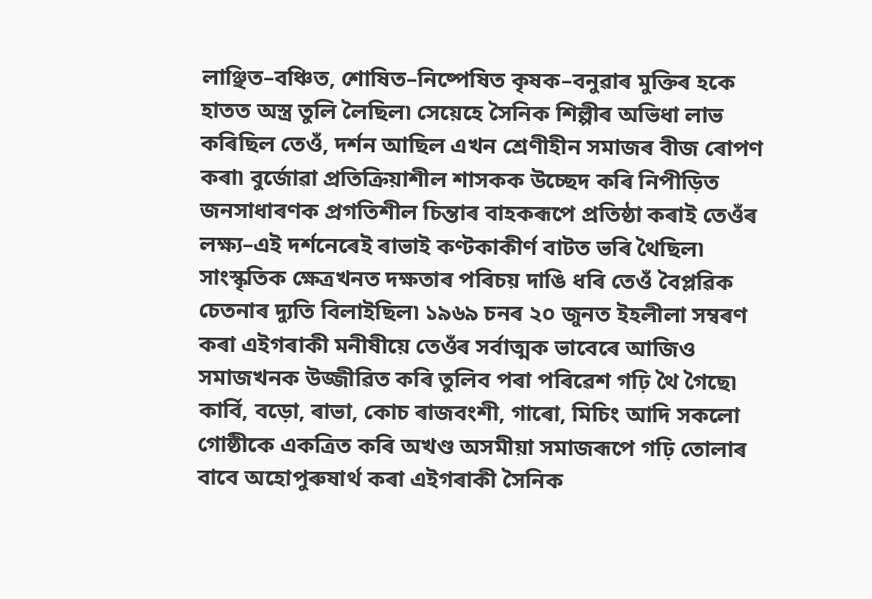লাঞ্ছিত–বঞ্চিত, শোষিত–নিষ্পেষিত কৃষক–বনুৱাৰ মুক্তিৰ হকে হাতত অস্ত্র তুলি লৈছিল৷ সেয়েহে সৈনিক শিল্পীৰ অভিধা লাভ কৰিছিল তেওঁ, দর্শন আছিল এখন শ্রেণীহীন সমাজৰ বীজ ৰোপণ কৰা৷ বুর্জোৱা প্রতিক্রিয়াশীল শাসকক উচ্ছেদ কৰি নিপীড়িত জনসাধাৰণক প্রগতিশীল চিন্তাৰ বাহকৰূপে প্রতিষ্ঠা কৰাই তেওঁৰ লক্ষ্য–এই দর্শনেৰেই ৰাভাই কণ্টকাকীর্ণ বাটত ভৰি থৈছিল৷ সাংস্কৃতিক ক্ষেত্রখনত দক্ষতাৰ পৰিচয় দাঙি ধৰি তেওঁ বৈপ্লৱিক চেতনাৰ দ্যুতি বিলাইছিল৷ ১৯৬৯ চনৰ ২০ জুনত ইহলীলা সম্বৰণ কৰা এইগৰাকী মনীষীয়ে তেওঁৰ সর্বাত্মক ভাবেৰে আজিও সমাজখনক উজ্জীৱিত কৰি তুলিব পৰা পৰিৱেশ গঢ়ি থৈ গৈছে৷ কার্বি, বড়ো, ৰাভা, কোচ ৰাজবংশী, গাৰো, মিচিং আদি সকলো গোষ্ঠীকে একত্রিত কৰি অখণ্ড অসমীয়া সমাজৰূপে গঢ়ি তোলাৰ বাবে অহোপুৰুষার্থ কৰা এইগৰাকী সৈনিক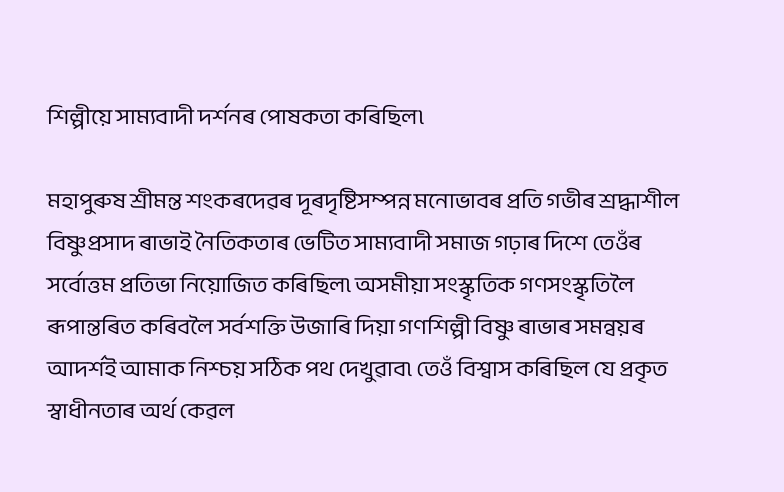শিল্পীয়ে সাম্যবাদী দর্শনৰ পোষকতা কৰিছিল৷

মহাপুৰুষ শ্রীমন্ত শংকৰদেৱৰ দূৰদৃষ্টিসম্পন্ন মনোভাবৰ প্রতি গভীৰ শ্রদ্ধাশীল বিষ্ণুপ্রসাদ ৰাভাই নৈতিকতাৰ ভেটিত সাম্যবাদী সমাজ গঢ়াৰ দিশে তেওঁৰ সর্বোত্তম প্রতিভা নিয়োজিত কৰিছিল৷ অসমীয়া সংস্কৃতিক গণসংস্কৃতিলৈ ৰূপান্তৰিত কৰিবলৈ সর্বশক্তি উজাৰি দিয়া গণশিল্পী বিষ্ণু ৰাভাৰ সমন্বয়ৰ আদর্শই আমাক নিশ্চয় সঠিক পথ দেখুৱাব৷ তেওঁ বিশ্বাস কৰিছিল যে প্রকৃত স্বাধীনতাৰ অর্থ কেৱল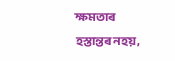ক্ষমতাৰ হস্তান্তৰ নহয়,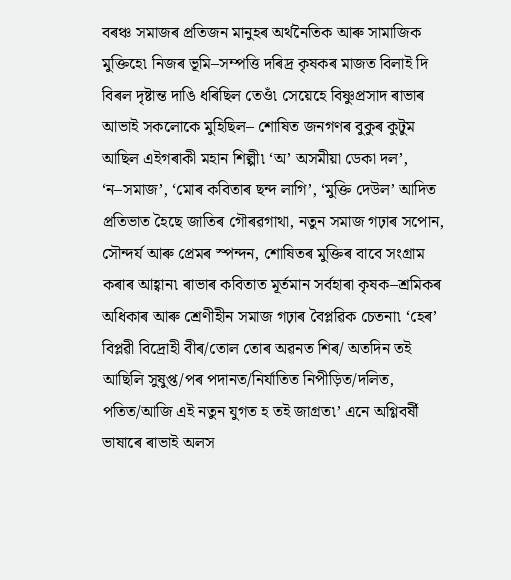বৰঞ্চ সমাজৰ প্রতিজন মানুহৰ অর্থনৈতিক আৰু সামাজিক মুক্তিহে৷ নিজৰ ভূমি–সম্পত্তি দৰিদ্র কৃষকৰ মাজত বিলাই দি বিৰল দৃষ্টান্ত দাঙি ধৰিছিল তেওঁ৷ সেয়েহে বিষ্ণুপ্রসাদ ৰাভাৰ আভাই সকলোকে মুহিছিল– শোষিত জনগণৰ বুকুৰ কুটুম আছিল এইগৰাকী মহান শিল্পী৷ ‘অ’ অসমীয়া ডেকা দল’, ‘ন–সমাজ’, ‘মোৰ কবিতাৰ ছন্দ লাগি’, ‘মুক্তি দেউল’ আদিত প্রতিভাত হৈছে জাতিৰ গৌৰৱগাথা, নতুন সমাজ গঢ়াৰ সপোন, সৌন্দর্য আৰু প্রেমৰ স্পন্দন, শোষিতৰ মুক্তিৰ বাবে সংগ্রাম কৰাৰ আহ্বান৷ ৰাভাৰ কবিতাত মূর্তমান সর্বহাৰা কৃষক–শ্রমিকৰ অধিকাৰ আৰু শ্রেণীহীন সমাজ গঢ়াৰ বৈপ্লৱিক চেতনা৷ ‘হেৰ’ বিপ্লৱী বিদ্রোহী বীৰ/তোল তোৰ অৱনত শিৰ/ অতদিন তই আছিলি সুষুপ্ত/পৰ পদানত/নির্যাতিত নিপীড়িত/দলিত, পতিত/আজি এই নতুন যুগত হ তই জাগ্রত৷’ এনে অগ্ণিবর্ষী ভাষাৰে ৰাভাই অলস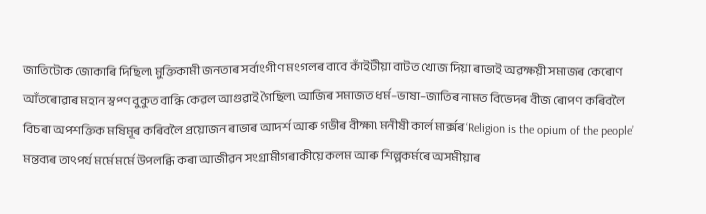জাতিটোক জোকাৰি দিছিল৷ মুক্তিকামী জনতাৰ সর্বাংগীণ মংগলৰ বাবে কাঁইটীয়া বাটত খোজ দিয়া ৰাভাই অৱক্ষয়ী সমাজৰ কেৰোণ আঁতৰোৱাৰ মহান স্বপ্ণ বুকুত বান্ধি কেৱল আগুৱাই গৈছিল৷ আজিৰ সমাজত ধর্ম–ভাষা–জাতিৰ নামত বিভেদৰ বীজ ৰোপণ কৰিবলৈ বিচৰা অপশক্তিক মষিমূৰ কৰিবলৈ প্রয়োজন ৰাভাৰ আদর্শ আৰু গভীৰ বীক্ষা৷ মনীষী কার্ল মার্ক্সৰ ‘Religion is the opium of the people’ মন্তব্যৰ তাৎপর্য মর্মে মর্মে উপলব্ধি কৰা আজীৱন সংগ্রামীগৰাকীয়ে কলম আৰু শিল্পকর্মৰে অসমীয়াৰ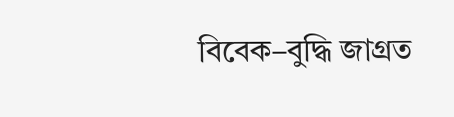বিবেক–বুদ্ধি জাগ্রত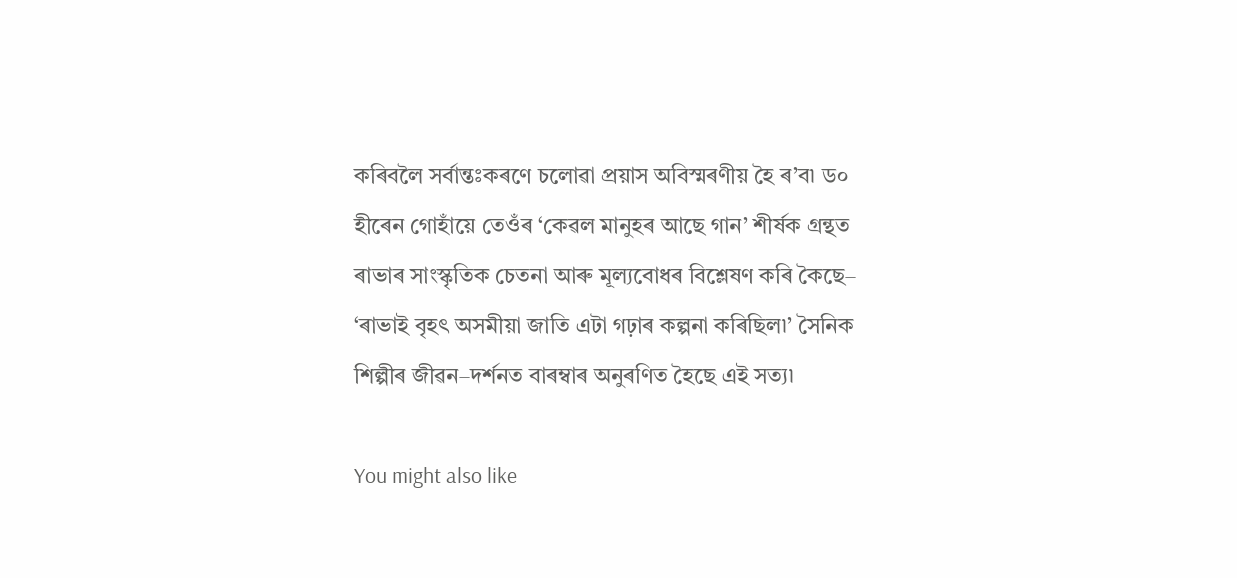কৰিবলৈ সর্বান্তঃকৰণে চলোৱা প্রয়াস অবিস্মৰণীয় হৈ ৰ’ব৷ ড০ হীৰেন গোহাঁয়ে তেওঁৰ ‘কেৱল মানুহৰ আছে গান’ শীর্ষক গ্রন্থত ৰাভাৰ সাংস্কৃতিক চেতনা আৰু মূল্যবোধৰ বিশ্লেষণ কৰি কৈছে– ‘ৰাভাই বৃহৎ অসমীয়া জাতি এটা গঢ়াৰ কল্পনা কৰিছিল৷’ সৈনিক শিল্পীৰ জীৱন–দর্শনত বাৰম্বাৰ অনুৰণিত হৈছে এই সত্য৷

You might also like